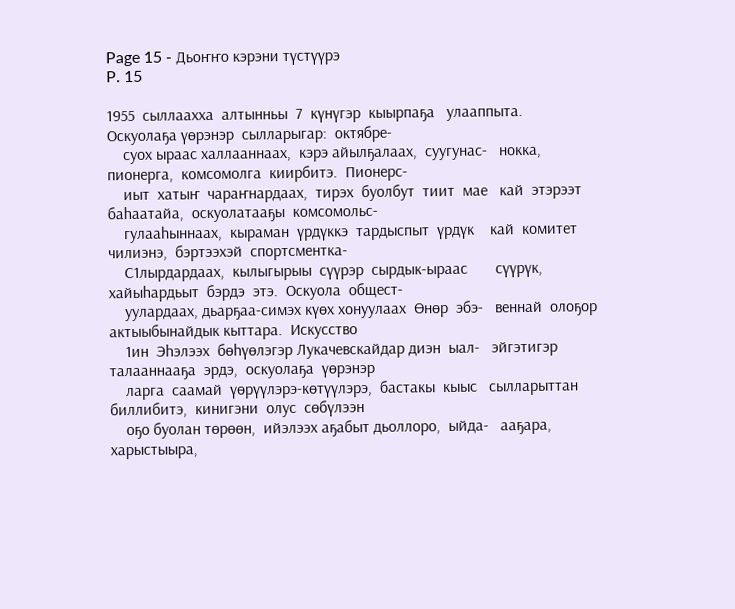Page 15 - Дьоҥҥо кэрэни түстүүрэ
P. 15

1955  сыллаахха  алтынньы  7  күнүгэр  кыырпаҕа   улааппыта.  Оскуолаҕа үөрэнэр  сылларыгар:  октябре-
    суох ыраас халлааннаах,  кэрэ айылҕалаах,  суугунас-   нокка,  пионерга,  комсомолга  киирбитэ.  Пионерс-
    иыт  хатыҥ  чараҥнардаах,  тирэх  буолбут  тиит  мае   кай  этэрээт  баһаатайа,  оскуолатааҕы  комсомольс-
    гулааһыннаах,  кыраман  үрдүккэ  тардыспыт  үрдүк    кай  комитет  чилиэнэ,  бэртээхэй  спортсментка-
    С1лырдардаах,  кылыгырыы  сүүрэр  сырдык-ыраас       сүүрүк,  хайыһардьыт  бэрдэ  этэ.  Оскуола  общест-
    уулардаах, дьарҕаа-симэх күөх хонуулаах  Өнөр  эбэ-   веннай  олоҕор актыыбынайдык кыттара.  Искусство
    1ин  Эһэлээх  бөһүөлэгэр Лукачевскайдар диэн  ыал-   эйгэтигэр  талааннааҕа  эрдэ,  оскуолаҕа  үөрэнэр
    ларга  саамай  үөрүүлэрэ-көтүүлэрэ,  бастакы  кыыс   сылларыттан  биллибитэ,  кинигэни  олус  сөбүлээн
    оҕо буолан төрөөн,  ийэлээх аҕабыт дьоллоро,  ыйда-   ааҕара,  харыстыыра,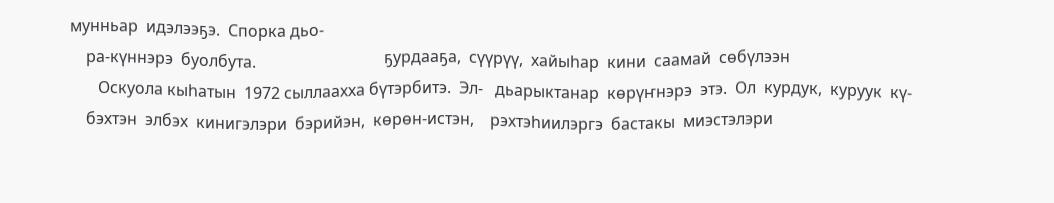мунньар  идэлээҕэ.  Спорка дьо-
    ра-күннэрэ  буолбута.                                ҕурдааҕа,  сүүрүү,  хайыһар  кини  саамай  сөбүлээн
       Оскуола кыһатын  1972 сыллаахха бүтэрбитэ.  Эл-   дьарыктанар  көрүҥнэрэ  этэ.  Ол  курдук,  куруук  кү-
    бэхтэн  элбэх  кинигэлэри  бэрийэн,  көрөн-истэн,    рэхтэһиилэргэ  бастакы  миэстэлэри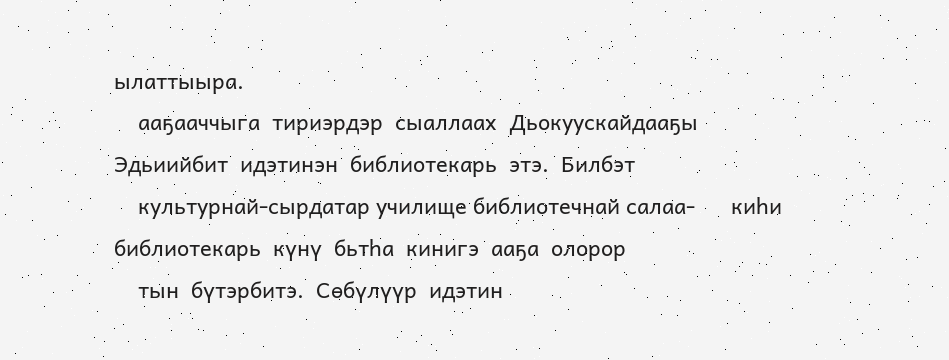ылаттыыра.
    ааҕааччыга  тириэрдэр  сыаллаах  Дьокуускайдааҕы        Эдьиийбит  идэтинэн  библиотекарь  этэ.  Билбэт
    культурнай-сырдатар училище библиотечнай салаа-      киһи  библиотекарь  күнү  бьтһа  кинигэ  ааҕа  олорор
    тын  бүтэрбитэ.  Сөбүлүүр  идэтин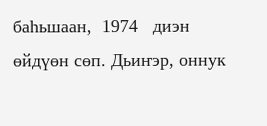баһьшаан,  1974   диэн өйдүөн сөп. Дьиҥэр, оннук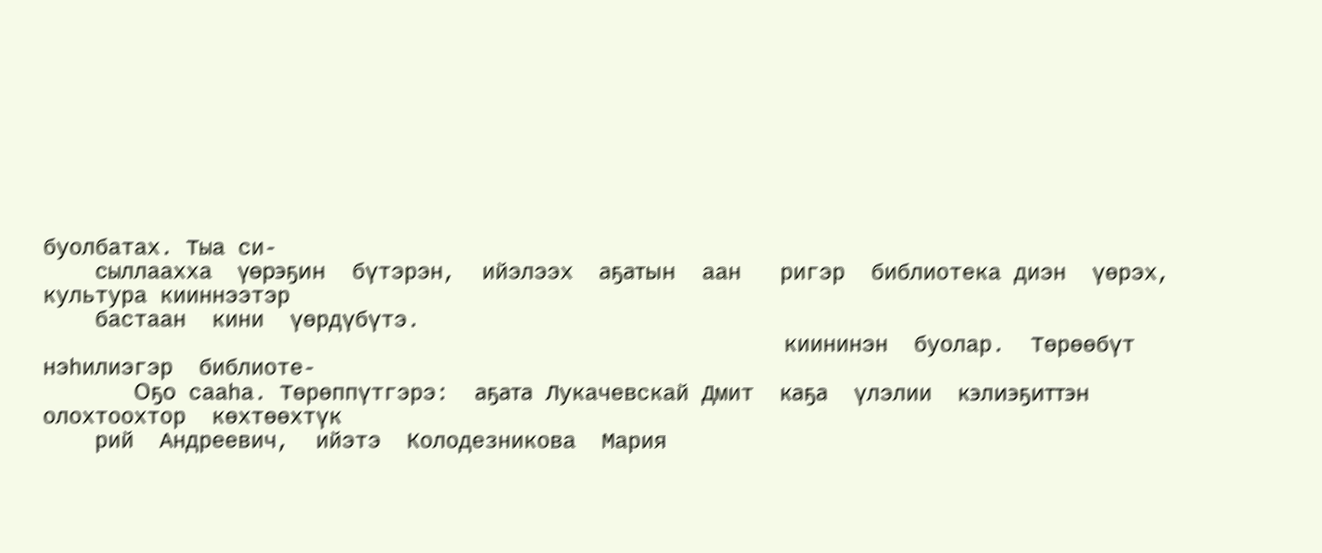буолбатах. Тыа си-
    сыллаахха  үөрэҕин  бүтэрэн,  ийэлээх  аҕатын  аан   ригэр  библиотека диэн  үөрэх,  культура кииннээтэр
    бастаан  кини  үөрдүбүтэ.
                                                         киининэн  буолар.  Төрөөбүт  нэһилиэгэр  библиоте-
       Оҕо сааһа. Төрөппүтгэрэ:  аҕата Лукачевскай Дмит  каҕа  үлэлии  кэлиэҕиттэн  олохтоохтор  көхтөөхтүк
    рий  Андреевич,  ийэтэ  Колодезникова  Мария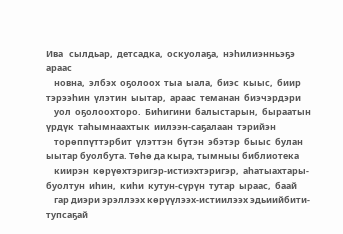Ива   сылдьар,  детсадка,  оскуолаҕа,  нэһилиэнньэҕэ  араас
    новна,  элбэх  оҕолоох  тыа  ыала,  биэс  кыыс,  биир   тэрээһин  үлэтин  ыытар,  араас  теманан  биэчэрдэри
    уол  оҕолоохторо.  Биһигини  балыстарын,  быраатын   үрдүк  таһымнаахтык  иилээн-саҕалаан  тэрийэн
    торөппүттэрбит  үлэттэн  бүтэн  эбэтэр  быыс  булан   ыытар буолбута. Төһө да кыра, тымныы библиотека
    киирэн  көрүөхтэригэр-истиэхтэригэр,  аһатыахтары-   буолтун  иһин,  киһи  кутун-сүрүн  тутар  ыраас,  баай
    гар диэри эрэллээх көрүүлээх-истиилээх эдьиийбити-   тупсаҕай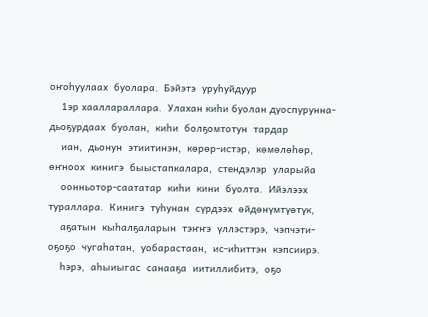оҥоһуулаах  буолара.  Бэйэтэ  уруһуйдуур
    1эр хааллараллара.  Улахан киһи буолан дуоспурунна-   дьоҕурдаах  буолан,  киһи  болҕомтотун  тардар
    иан,  дьонун  этиитинэн,  көрөр-истэр,  көмөлөһөр,   өҥноох  кинигэ  быыстапкалара,  стендэлэр  уларыйа
    оонньотор-саататар  киһи  кини  буолта.  Ийэлээх     тураллара.  Кинигэ  туһунан  сүрдээх  өйдөнүмтүөтүк,
    аҕатын  кыһалҕаларын  тэҥҥэ  үллэстэрэ,  чэпчэти-    оҕоҕо  чугаһатан,  уобарастаан,  ис-иһиттэн  кэпсиирэ.
    һэрэ,  аһыиыгас  санааҕа  иитиллибитэ,  оҕо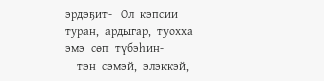эрдэҕит-   Ол  кэпсии  туран,  ардыгар,  туохха  эмэ  сөп  түбэһин-
    тэн  сэмэй,  элэккэй,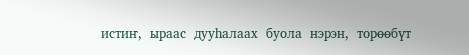истиҥ,  ыраас  дууһалаах  буола  нэрэн,  торөөбүт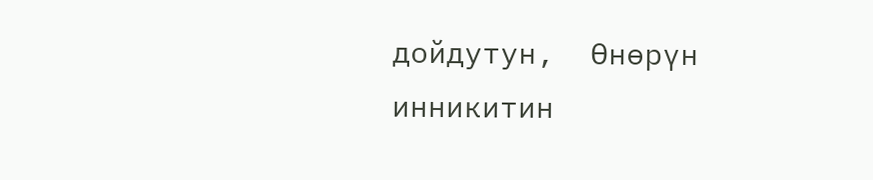дойдутун,  Өнөрүн  инникитин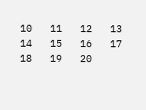10   11   12   13   14   15   16   17   18   19   20